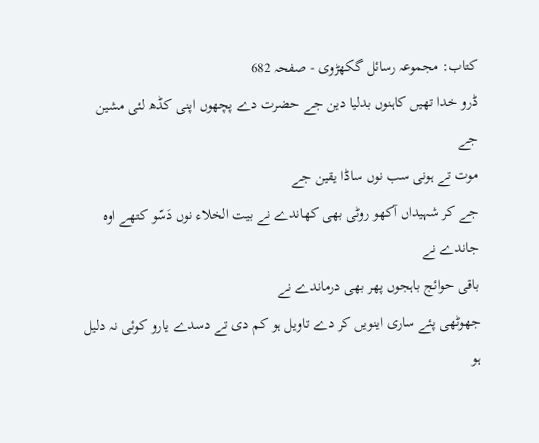کتاب: مجموعہ رسائل گکھڑوی - صفحہ 682
ڈرو خدا تھیں کاہنوں بدلیا دین جے حضرت دے پچھوں اپنی کڈھ لئی مشین جے
موت تے ہونی سب نوں ساڈا یقین جے
جے کر شہیداں آکھو روٹی بھی کھاندے نے بیت الخلاء نوں دَسّو کتھے اوہ جاندے نے
باقی حوائج باہجوں پھر بھی درماندے نے
جھوٹھی پئے ساری اینویں کر دے تاویل ہو کم دی تے دسدے یارو کوئی نہ دلیل ہو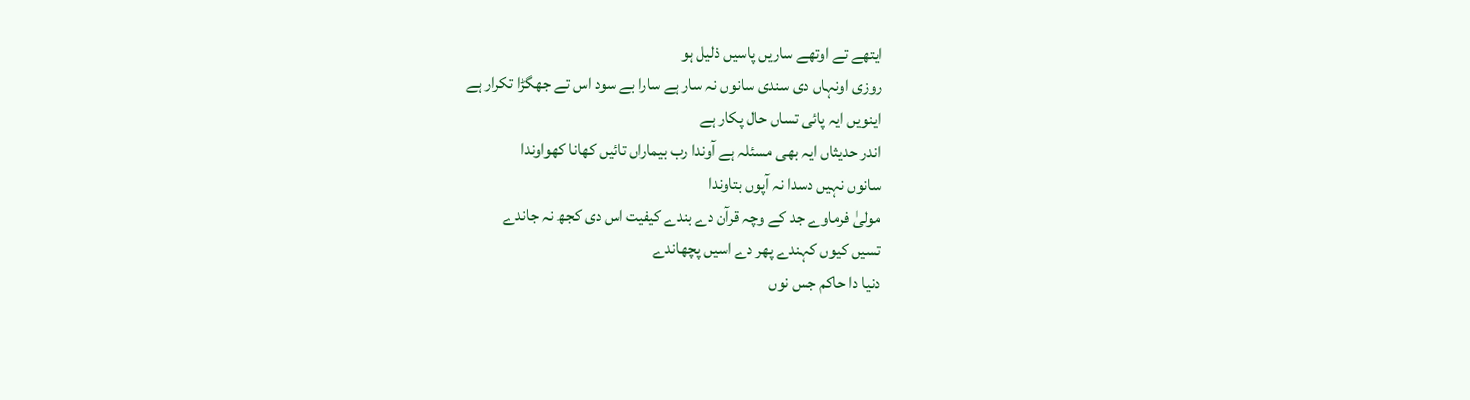ایتھے تے اوتھے ساریں پاسیں ذلیل ہو
روزی اونہاں دی سندی سانوں نہ سار ہے سارا بے سود اس تے جھگڑا تکرار ہے
اینویں ایہ پائی تساں حال پکار ہے
اندر حدیثاں ایہ بھی مسئلہ ہے آوندا رب بیماراں تائیں کھانا کھواوندا
سانوں نہیں دسدا نہ آپوں بتاوندا
مولیٰ فرماوے جد کے وچہ قرآن دے بندے کیفیت اس دی کجھ نہ جاندے
تسیں کیوں کہندے پھر دے اسیں پچھاندے
دنیا دا حاکم جس نوں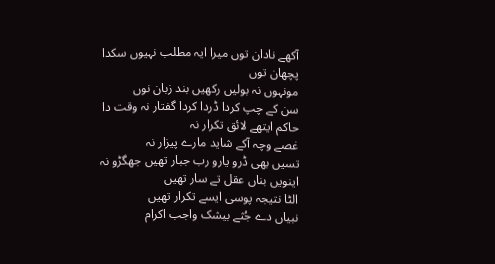آکھے نادان توں میرا ایہ مطلب نہیوں سکدا پچھان توں
مونہوں نہ بولیں رکھیں بند زبان نوں
سن کے چپ کردا ڈردا کردا گفتار نہ وقت دا حاکم ایتھے لائق تکرار نہ
غصے وچہ آکے شاید مارے پیزار نہ
تسیں بھی ڈرو یارو رب جبار تھیں جھگڑو نہ اینویں بناں عقل تے سار تھیں
الٹا نتیجہ پوسی ایسے تکرار تھیں
نبیاں دے جُثے بیشک واجب اکرام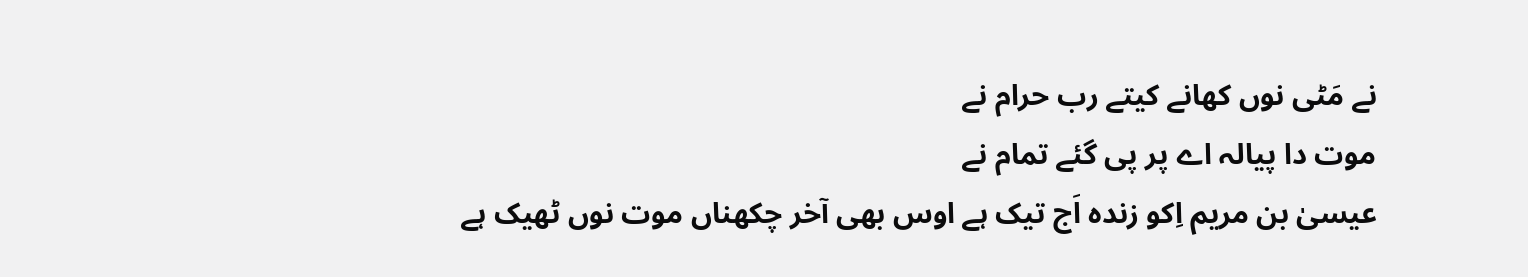نے مَٹی نوں کھانے کیتے رب حرام نے
موت دا پیالہ اے پر پی گئے تمام نے
عیسیٰ بن مریم اِکو زندہ اَج تیک ہے اوس بھی آخر چکھناں موت نوں ٹھیک ہے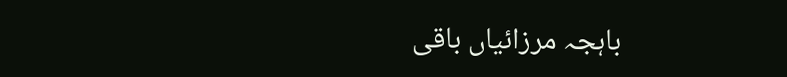باہجہ مرزائیاں باقی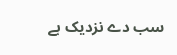سب دے نزدیک ہے